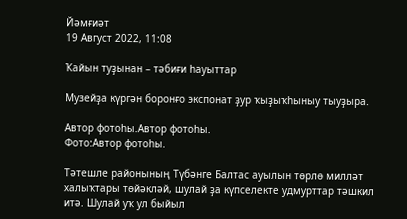Йәмғиәт
19 Август 2022, 11:08

Ҡайын туҙынан – тәбиғи һауыттар

Музейҙа күргән боронғо экспонат ҙур ҡыҙыҡһыныу тыуҙыра.

Автор фотоһы.Автор фотоһы.
Фото:Автор фотоһы.

Тәтешле районының Түбәнге Балтас ауылын төрлө милләт халыҡтары төйәкләй, шулай ҙа күпселекте удмурттар тәшкил итә. Шулай уҡ ул быйыл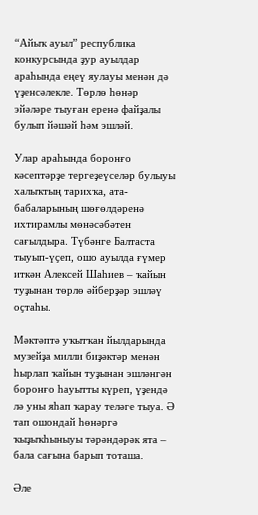“Айыҡ ауыл” республика конкурсында ҙур ауылдар араһында еңеү яулауы менән дә үҙенсәлекле. Төрлө һөнәр эйәләре тыуған еренә файҙалы булып йәшәй һәм эшләй.

Улар араһында боронғо кәсептәрҙе тергеҙеүселәр булыуы халыҡтың тарихҡа, ата-бабаларының шөғөлдәренә ихтирамлы мөнәсәбәтен сағылдыра. Түбәнге Балтаста тыуып-үҫеп, ошо ауылда ғүмер иткән Алексей Шаһиев – ҡайын туҙынан төрлө әйберҙәр эшләү оҫтаһы.

Мәктәптә уҡытҡан йылдарында музейҙа милли биҙәктәр менән һырлап ҡайын туҙынан эшләнгән боронғо һауытты күреп, үҙендә лә уны яһап ҡарау теләге тыуа. Ә тап ошондай һөнәргә ҡыҙыҡһыныуы тәрәндәрәк ята – бала сағына барып тоташа.

Әле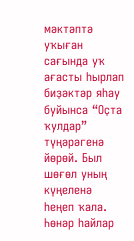мәктәптә уҡыған сағында уҡ ағасты һырлап биҙәктәр яһау буйынса “Оҫта ҡулдар” түңәрәгенә йөрөй. Был шөғөл уның күңеленә һеңеп ҡала. Һөнәр һайлар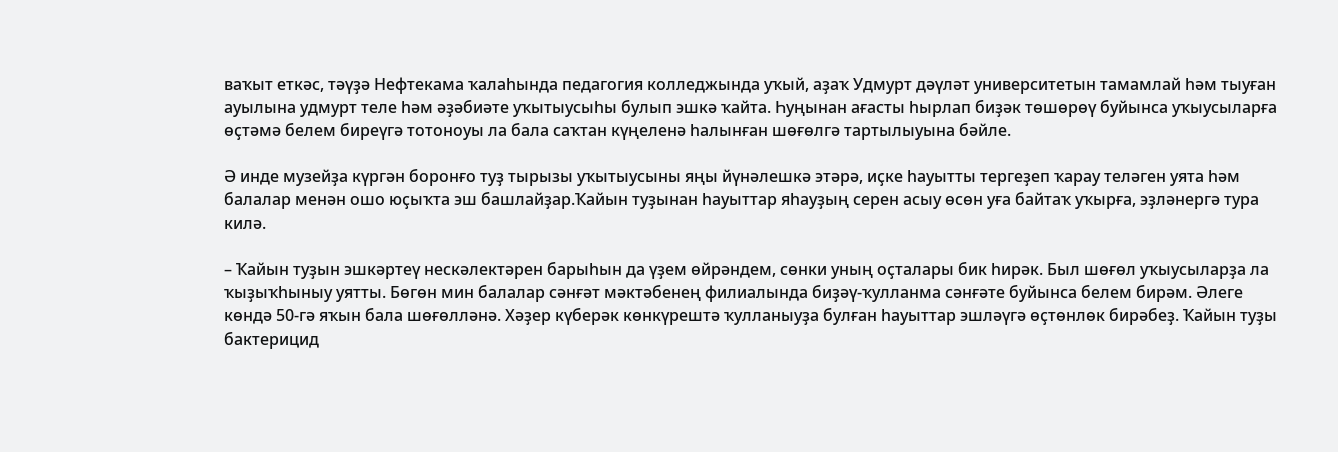ваҡыт еткәс, тәүҙә Нефтекама ҡалаһында педагогия колледжында уҡый, аҙаҡ Удмурт дәүләт университетын тамамлай һәм тыуған ауылына удмурт теле һәм әҙәбиәте уҡытыусыһы булып эшкә ҡайта. Һуңынан ағасты һырлап биҙәк төшөрөү буйынса уҡыусыларға өҫтәмә белем биреүгә тотоноуы ла бала саҡтан күңеленә һалынған шөғөлгә тартылыуына бәйле.

Ә инде музейҙа күргән боронғо туҙ тырызы уҡытыусыны яңы йүнәлешкә этәрә, иҫке һауытты тергеҙеп ҡарау теләген уята һәм балалар менән ошо юҫыҡта эш башлайҙар.Ҡайын туҙынан һауыттар яһауҙың серен асыу өсөн уға байтаҡ уҡырға, эҙләнергә тура килә.

– Ҡайын туҙын эшкәртеү нескәлектәрен барыһын да үҙем өйрәндем, сөнки уның оҫталары бик һирәк. Был шөғөл уҡыусыларҙа ла ҡыҙыҡһыныу уятты. Бөгөн мин балалар сәнғәт мәктәбенең филиалында биҙәү-ҡулланма сәнғәте буйынса белем бирәм. Әлеге көндә 50-гә яҡын бала шөғөлләнә. Хәҙер күберәк көнкүрештә ҡулланыуҙа булған һауыттар эшләүгә өҫтөнлөк бирәбеҙ. Ҡайын туҙы бактерицид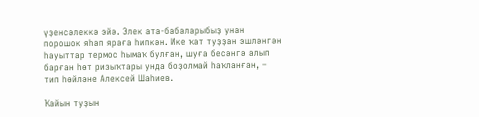үҙенсәлеккә эйә. Элек ата-бабаларыбыҙ унан порошок яһап яраға һипкән. Ике ҡат туҙҙан эшләнгән һауыттар термос һымаҡ булған, шуға бесәнгә алып барған һөт ризыҡтары унда боҙолмай һаҡланған, – тип һөйләне Алексей Шаһиев.

Ҡайын туҙын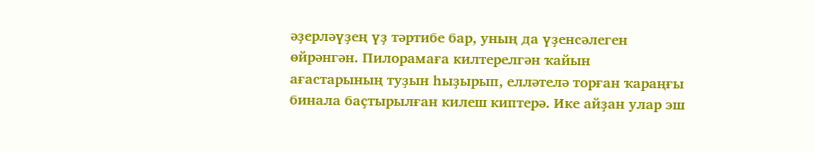әҙерләүҙең үҙ тәртибе бар, уның да үҙенсәлеген өйрәнгән. Пилорамаға килтерелгән ҡайын ағастарының туҙын һыҙырып, елләтелә торған ҡараңғы бинала баҫтырылған килеш киптерә. Ике айҙан улар эш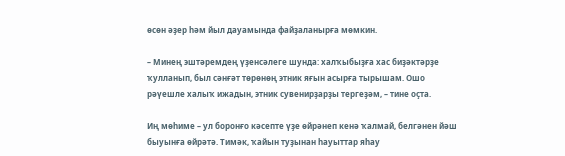өсөн әҙер һәм йыл дауамында файҙаланырға мөмкин.

– Минең эштәремдең үҙенсәлеге шунда: халҡыбыҙға хас биҙәктәрҙе ҡулланып, был сәнғәт төрөнөң этник яғын асырға тырышам. Ошо рәүешле халыҡ ижадын, этник сувенирҙарҙы тергеҙәм, – тине оҫта.

Иң мөһиме – ул боронғо кәсепте үҙе өйрәнеп кенә ҡалмай, белгәнен йәш быуынға өйрәтә. Тимәк, ҡайын туҙынан һауыттар яһау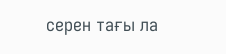серен тағы ла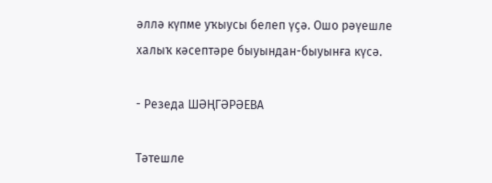әллә күпме уҡыусы белеп үҫә. Ошо рәүешле халыҡ кәсептәре быуындан-быуынға күсә.

- Резеда ШӘҢГӘРӘЕВА

Тәтешле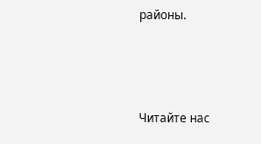районы.



Читайте нас